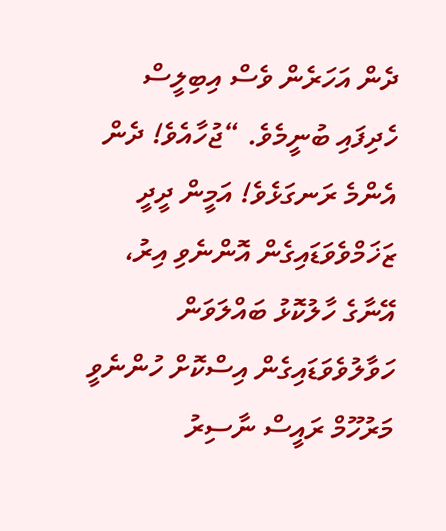ދެން އަހަރެން ވެސް އިބިލީސް ހެދިފައި ބުނީމެވެ. “ޖުހާއެވެ! ދެން އެންމެ ރަނގަޅެވެ! އަމީން ދީދީ ޒަޚަމްވެވަޑައިގެން އޮންނެވި އިރު، އޭނާގެ ހާލުކޮޅު ބައްލަވަން ހަވާލުވެވަޑައިގެން އިސްކޮށް ހުންނެވީ މަރުހޫމް ރައީސް ނާސިރު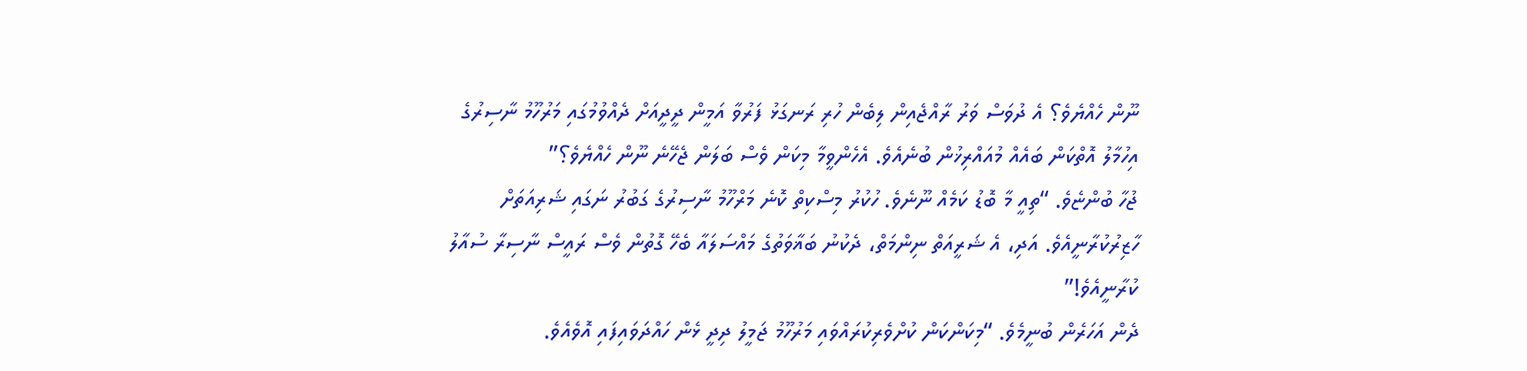ނޫން ހެއްޔެވެ؟ އެ ދުވަސް ވަރު ރާއްޖެއިން ލިބެން ހުރި ރަނގަޅު ފަރުވާ އަމީން ދީދީއަށް ދެއްވުމުގައި މަރުހޫމު ނާސިރުގެ އިހުމާލު އޮތްކަން ބައެއް މުއައްރިޚުން ބުނެއެވެ. އެހެންވީމާ މިކަން ވެސް ބަލަން ޖެހޭނެ ނޫން ހެއްޔެވެ؟”
ޖުހާ ބުންޏެވެ. “ތިއީ މާ ބޮޑު ކަމެއް ނޫނެވެ. ހުކުރު މިސްކިތް ކޮނެ މަރްހޫމު ނާސިރުގެ ގަބުރު ނަގައި ޝަރިއަތަށް ހާޒިރުކުރާނީއެވެ. އަދި، އެ ޝަރީއަތް ނިންމަތް، ދެކުނު ބަޣާވަތުގެ މައްސަލައާ ބެހޭ ގޮތުން ވެސް ރައީސް ނާސިރާ ސުއާލު ކުރާނީއެވެ!”
ދެން އަހަރެން ބުނީމެވެ. “މިކަންކަން ކުށްވެރިކުރައްވައި މަރުހޫމު ޖަމީލު ދިދީ ޅެން ހައްދަވައިފައި އޮވެއެވެ.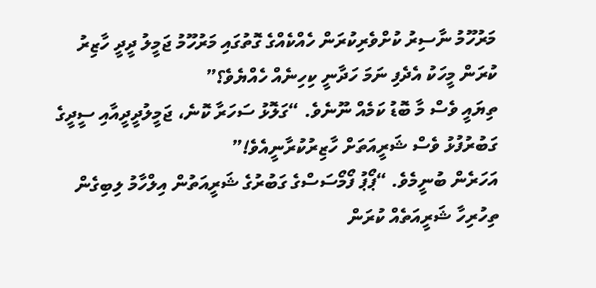މަރުހޫމު ނާސިރު ކުށްވެރިކުރަން ހެއްކެއްގެ ގޮތުގައި މަރުހޫމު ޖަމީލު ދީދީ ހާޒިރު ކުރަން މީހަކު އެދެފި ނަމަ ހަދާނީ ކިހިނެއް ހެއްޔެވެ؟”
ތިޔައީ ވެސް މާ ބޮޑު ކަމެއް ނޫނެވެ. “ގަލޮޅު ސަހަރާ ކޮނެ، ޖަމީލުދީދީއާއި ސީދީގެ ގަބުރުފުޅު ވެސް ޝަރީއަތަށް ހާޒިރުކުރާނީއެވެ!”
އަހަރެން ބުނީމެވެ. “ޕޯޕު ފޯމޯސަސްގެ ގަބުރުގެ ޝަރީއަތުން އިލްހާމު ލިބިގެން ތިހުރިހާ ޝަރީއަތެއް ކުރަން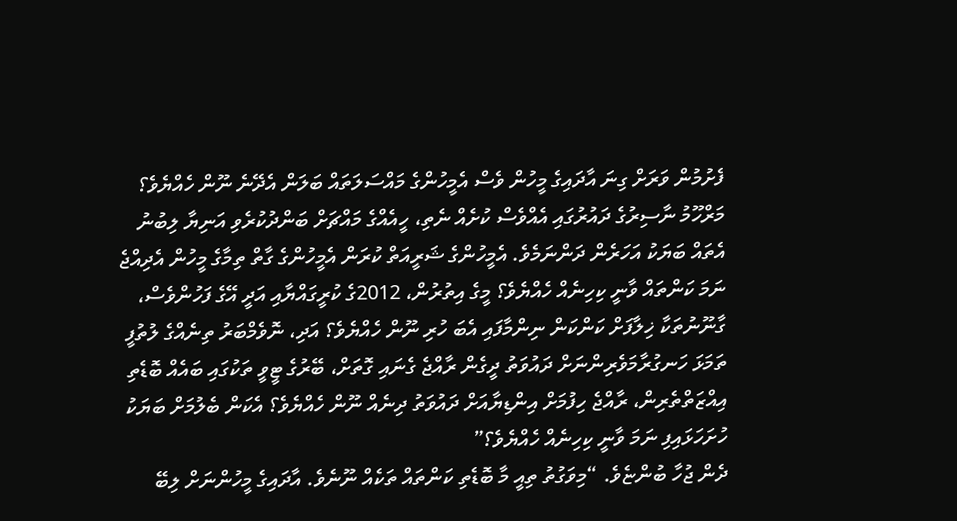ފެށުމުން ވަރަށް ގިނަ އާދައިގެ މީހުން ވެސް އެމީހުންގެ މައްސަލަތައް ބަލަން އެދޭނެ ނޫން ހެއްޔެވެ؟ މަރްހޫމު ނާސިރުގެ ދައުރުގައި އެއްވެސް ކުށެއް ނެތި، ހީއެއްގެ މައްޗަށް ބަންދުކުރެވި އަނިޔާ ލިބުނު އެތައް ބަޔަކު އަހަރެން ދަންނަމެވެ. އެމީހުންގެ ޝަރީއަތް ކުރަން އެމީހުންގެ ގާތް ތިމާގެ މީހުން އެދިއްޖެ ނަމަ ކަންތައް ވާނީ ކިހިނެއް ހެއްޔެވެ؟ މީގެ އިތުރުން، 2012ގެ ކުރީގައްޔާއި އަދީ އޭގެ ފަހުންވެސް، ގާނޫނުތަކާ ޚިލާފަށް ކަންކަން ނިންމާފައި އެބަ ހުރި ނޫން ހެއްޔެވެ؟ އަދި، ނޮވެމްބަރު ތިނެއްގެ ލުތުފީ ތަމަޅަ ހަނގުރާމަވެރިންނަށް ދައުވަތު ދީގެން ރާއްޖެ ގެނައި ގޮތަށް، ބޭރުގެ ޓީވީ ތަކުގައި ބައެއް ބޮޑެތި އިއްޒަތްތެރިން، ރާއްޖެ ހިފުމަށް އިންޑިޔާއަށް ދައުވަތު ދިނެއް ނޫން ހެއްޔެވެ؟ އެކަން ބެލުމަށް ބަޔަކު ހުށަހަޅައިފި ނަމަ ވާނީ ކިހިނެއް ހެއްޔެވެ؟”
ދެން ޖުހާ ބުންޏެވެ. “މިވަގުތު ތިއީ މާ ބޮޑެތި ކަންތައް ތަކެއް ނޫނެވެ. އާދައިގެ މީހުންނަށް ލިބޭ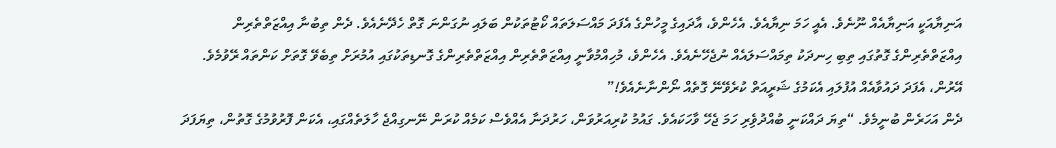އަނިޔާއަކީ އަނިޔާއެއް ނޫނެވެ. އެއީ ހަމަ ނިޔާއެވެ. އެހެންވެ، އާދައިގެ މީހުންގެ އެފަދަ މައްސަލަތައް ކޯޓުތަކުން ބަލައި ނުގަންނަ ގޮތް ހެދޭނެއެވެ. ދެން ތިބުނާ އިއްޒަތްތެރިން އިއްޒަތްތެރިންގެ ގޮތުގައި ތިބި ހިނދަކު ތިމައްސަލައެއް ނުޖެހޭނެއެވެ. އެހެންވެ، މުހިއްމުވާނީ އިއްޒަތްތެރިން އިއްޒަތްތެރިންގެ ގޮނޑިތަކުގައި އުމުރަށް ތިބެވޭ ގޮތަށް ކަންތައް ރޭވުމެވެ. އޭރުން، އެފަދަ ދައުވާއެއް އުފުލައި އެކަމުގެ ޝަރީއަތް ކުރެވޭނޭ ގޮތެއް ނޯންނާނެއެވެ!”
ދެން އަހަރެން ބުނީމެވެ. “ތިޔަ ދައްކަނީ ބުއްދުވިެރި ހަމަ ޖެހޭ ވާހަކައެވެ. ގައުމު ކުރިއަރުވަން، ހަރުދަނާ އެއްވެސް ކަމެއް ކުރަން ނޭނގިއްޖެ ހާލަތެއްގައި، އެކަން ފޮރުވުމުގެ ގޮތުން، ތިޔަފަދަ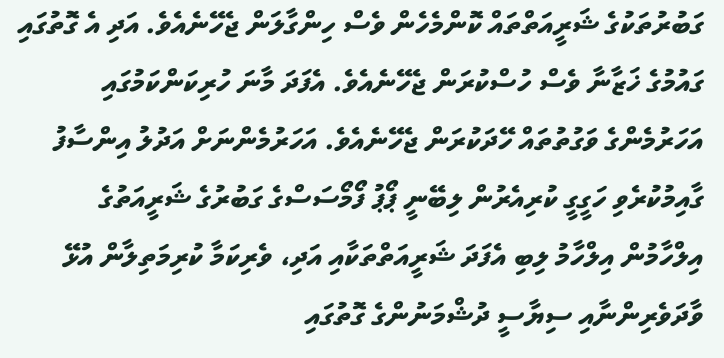ގަބުރުތަކުގެ ޝަރީއަތްތައް ކޮންމެހެން ވެސް ހިންގާލަން ޖެހޭނެއެވެ. އަދި އެ ގޮތުގައި ގައުމުގެ ޚަޒާނާ ވެސް ހުސްކުރަން ޖެހޭނެއެވެ. އެފަދަ މާނަ ހުރިކަންކަމުގައި އަހަރުމެންގެ ވަގުތުތައް ހޭދަކުރަން ޖެހޭނެއެވެ. އަހަރުމެންނަށް އަދުލު އިންސާފު ގާއިމުކުރެވި ހަގީގީ ކުރިއެރުން ލިބޭނީ ޕޯޕު ފޯމޯސަސްގެ ގަބުރުގެ ޝަރީއަތުގެ އިލްހާމުން އިލްހާމު ލިބި އެފަދަ ޝަރީއަތްތަކާއި އަދި، ވެރިކަމާ ކުރިމަތިލާން އުޅޭ ވާދަވެރިންނާއި ސިޔާސީ ދުޝްމަނުންގެ ގޮތުގައި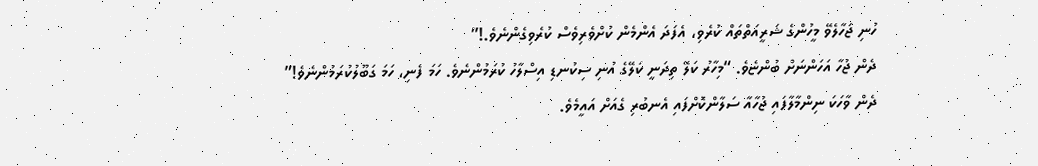ހުނި ޖަހާލެވޭ މީހުންގެ ޝަރީއަތްތައް ކުރެވި، އެފަދަ އެންމެން ކުށްވެރިވެސް ކުރެވިގެންނެވެ.!”
ދެން ޖުހާ އަހަންނަށް ބުންޏެވެ. “މިހާރު ކަލޭ ތިދަނީ ކަލޭގެ އުނި ސިކުނޑި އިސްލާހު ކުރަމުންނެވެ. ހަމަ ފެނި، ހަމަ ގަބޫލުކުރަމުންނެވެ!”
ދެން ވާހަކަ ނިންމާލާފައި ޖުހާއާ ސަލާންކޮށްފައި އެނބުރި ގެއަށް އައީމެވެ.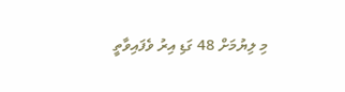މި ލިޔުމަށް 48 ގަޑި އިރު ވެފައިވާތީ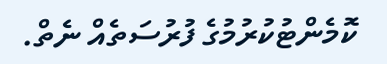ކޮމެންޓުކުރުމުގެ ފުރުސަތެއް ނެތް.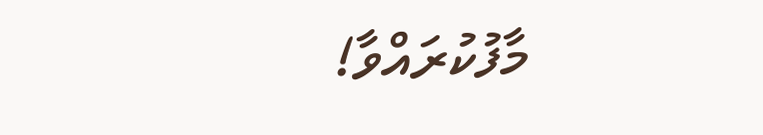މާފުކުރައްވާ!